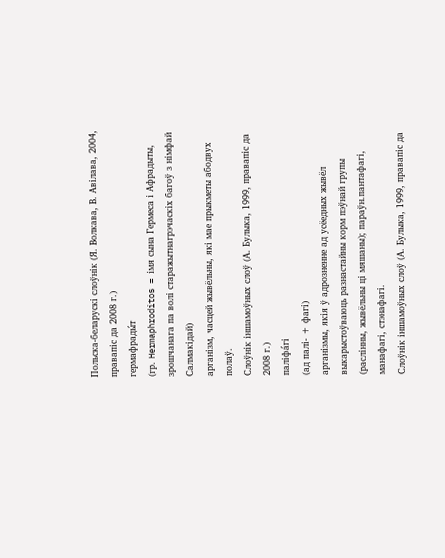Польска-беларускі слоўнік (Я. Волкава, В. Авілава, 2004, правапіс да 2008 г.)
гермафрады́т
(гр. Hermaphroditos = імя сына Гермеса і Афрадыты, зрошчанага па волі старажытнагрэчаскіх багоў з німфай Салмакідай)
арганізм, часцей жывёльны, які мае прыкметы абодвух полаў.
Слоўнік іншамоўных слоў (А. Булыка, 1999, правапіс да 2008 г.)
паліфа́гі
(ад палі- + фагі)
арганізмы, якія ў адрозненне ад усёедных жывёл выкарыстоўваюць разнастайны корм пэўнай групы (раслінны, жывёльны ці мяшаны); параўн.пантафагі, манафагі, стэнафагі.
Слоўнік іншамоўных слоў (А. Булыка, 1999, правапіс да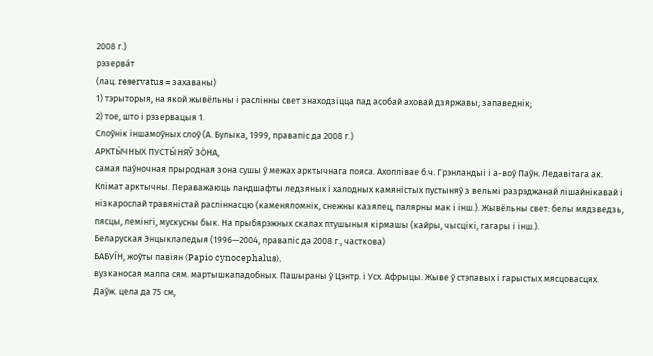2008 г.)
рэзерва́т
(лац. reservatus = захаваны)
1) тэрыторыя, на якой жывёльны і раслінны свет знаходзіцца пад асобай аховай дзяржавы; запаведнік;
2) тое, што і рэзервацыя 1.
Слоўнік іншамоўных слоў (А. Булыка, 1999, правапіс да 2008 г.)
АРКТЫ́ЧНЫХ ПУСТЫ́НЯЎ ЗО́НА,
самая паўночная прыродная зона сушы ў межах арктычнага пояса. Ахоплівае б.ч. Грэнландыі і а-воў Паўн. Ледавітага ак. Клімат арктычны. Пераважаюць ландшафты ледзяных і халодных камяністых пустыняў з вельмі разрэджанай лішайнікавай і нізкарослай травяністай расліннасцю (каменяломнік, снежны казялец, палярны мак і інш.). Жывёльны свет: белы мядзведзь, пясцы, лемінгі, мускусны бык. На прыбярэжных скалах птушыныя кірмашы (кайры, чысцікі, гагары і інш.).
Беларуская Энцыклапедыя (1996—2004, правапіс да 2008 г., часткова)
БАБУІ́Н, жоўты павіян (Papio cynocephalus),
вузканосая малпа сям. мартышкападобных. Пашыраны ў Цэнтр. і Усх. Афрыцы. Жыве ў стэпавых і гарыстых мясцовасцях.
Даўж. цела да 75 см,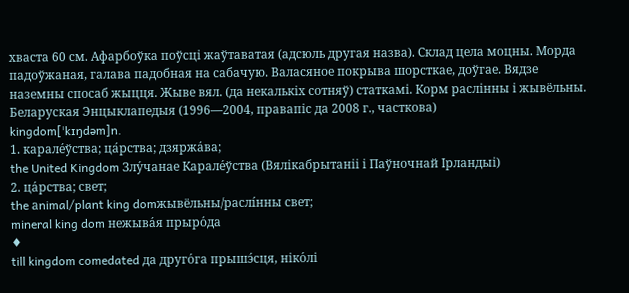хваста 60 см. Афарбоўка поўсці жаўтаватая (адсюль другая назва). Склад цела моцны. Морда падоўжаная, галава падобная на сабачую. Валасяное покрыва шорсткае, доўгае. Вядзе наземны спосаб жыцця. Жыве вял. (да некалькіх сотняў) статкамі. Корм раслінны і жывёльны.
Беларуская Энцыклапедыя (1996—2004, правапіс да 2008 г., часткова)
kingdom[ˈkɪŋdəm]n.
1. карале́ўства; ца́рства; дзяржа́ва;
the United Kingdom Злу́чанае Карале́ўства (Вялікабрытаніі і Паўночнай Ірландыі)
2. ца́рства; свет;
the аnimal/plant king domжывёльны/раслі́нны свет;
mineral king dom нежыва́я прыро́да
♦
till kingdom comedated да друго́га прышэ́сця, ніко́лі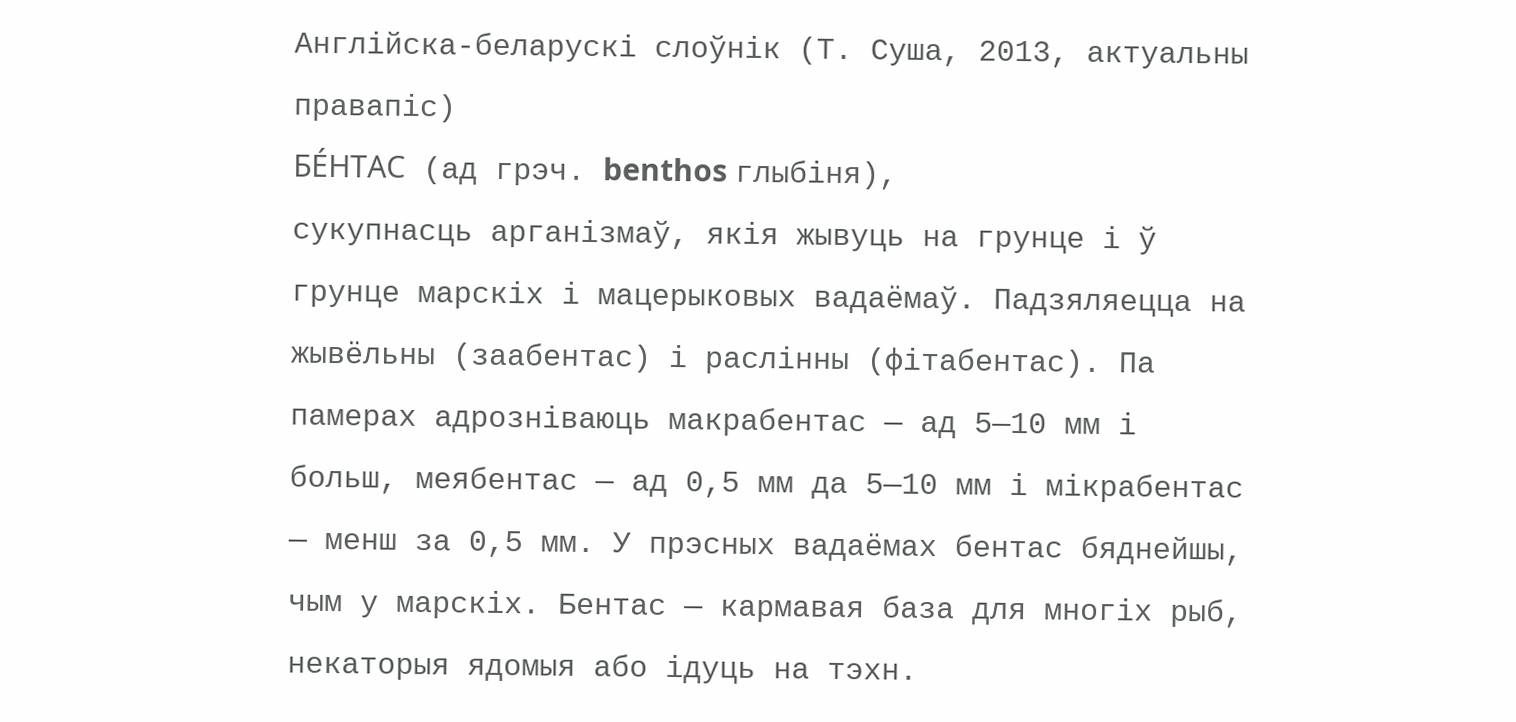Англійска-беларускі слоўнік (Т. Суша, 2013, актуальны правапіс)
БЕ́НТАС (ад грэч. benthos глыбіня),
сукупнасць арганізмаў, якія жывуць на грунце і ў грунце марскіх і мацерыковых вадаёмаў. Падзяляецца на жывёльны (заабентас) і раслінны (фітабентас). Па памерах адрозніваюць макрабентас — ад 5—10 мм і больш, меябентас — ад 0,5 мм да 5—10 мм і мікрабентас — менш за 0,5 мм. У прэсных вадаёмах бентас бяднейшы, чым у марскіх. Бентас — кармавая база для многіх рыб, некаторыя ядомыя або ідуць на тэхн.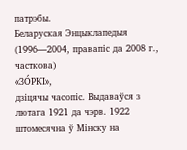патрэбы.
Беларуская Энцыклапедыя (1996—2004, правапіс да 2008 г., часткова)
«ЗО́РКІ»,
дзіцячы часопіс. Выдаваўся з лютага 1921 да чэрв. 1922 штомесячна ў Мінску на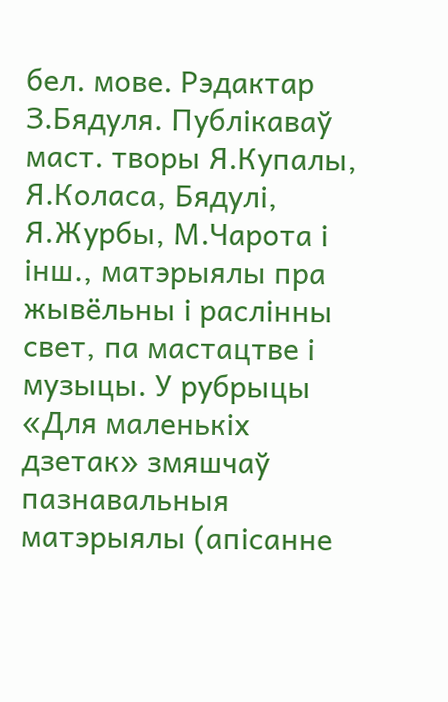бел. мове. Рэдактар З.Бядуля. Публікаваў маст. творы Я.Купалы, Я.Коласа, Бядулі, Я.Журбы, М.Чарота і інш., матэрыялы пра жывёльны і раслінны свет, па мастацтве і музыцы. У рубрыцы «Для маленькіх дзетак» змяшчаў пазнавальныя матэрыялы (апісанне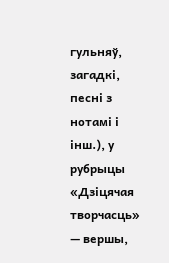гульняў, загадкі, песні з нотамі і інш.), у рубрыцы «Дзіцячая творчасць» — вершы,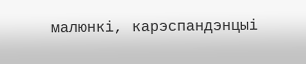малюнкі, карэспандэнцыі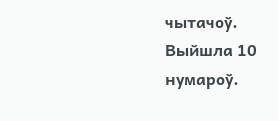чытачоў. Выйшла 10 нумароў.